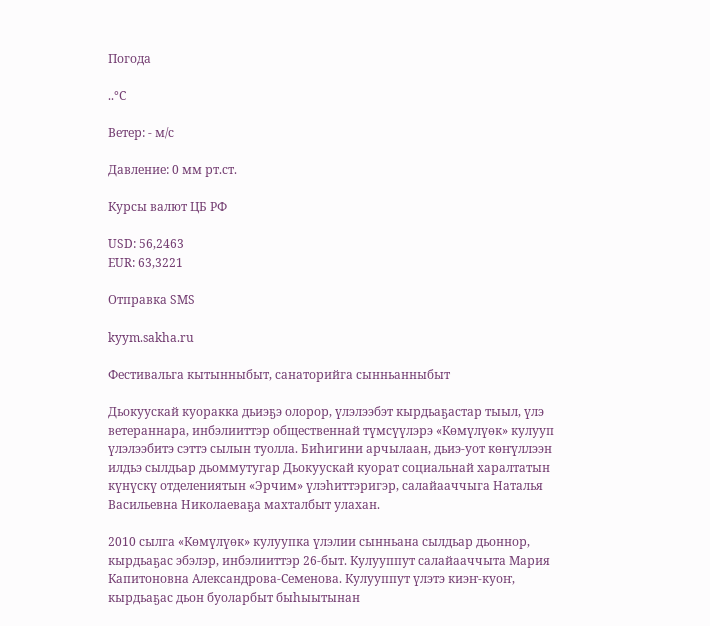Погода

..°C

Ветер: - м/с

Давление: 0 мм рт.ст.

Курсы валют ЦБ РФ

USD: 56,2463
EUR: 63,3221

Отправка SMS

kyym.sakha.ru

Фестивальга кытынныбыт, санаторийга сынньанныбыт

Дьокуускай куоракка дьиэҕэ олорор, үлэлээбэт кырдьаҕастар тыыл, үлэ ветераннара, инбэлииттэр общественнай түмсүүлэрэ «Көмүлүөк» кулууп үлэлээбитэ сэттэ сылын туолла. Биһигини арчылаан, дьиэ-уот көҥүллээн илдьэ сылдьар дьоммутугар Дьокуускай куорат социальнай харалтатын күнүскү отделениятын «Эрчим» үлэһиттэригэр, салайааччыга Наталья Васильевна Николаеваҕа махталбыт улахан.

2010 сылга «Көмүлүөк» кулуупка үлэлии сынньана сылдьар дьоннор, кырдьаҕас эбэлэр, инбэлииттэр 26-быт. Кулууппут салайааччыта Мария Капитоновна Александрова-Семенова. Кулууппут үлэтэ киэҥ-куоҥ, кырдьаҕас дьон буоларбыт быһыытынан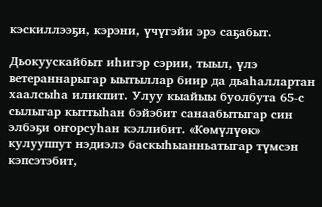кэскиллээҕи, кэрэни, үчүгэйи эрэ саҕабыт.

Дьокуускайбыт иһигэр сэрии, тыыл, үлэ ветераннарыгар ыытыллар биир да дьаһаллартан хаалсыһа иликпит. Улуу кыайыы буолбута 65-с сылыгар кыттыһан бэйэбит санаабытыгар син элбэҕи оҥорсуһан кэллибит. «Көмүлүөк» кулууппут нэдиэлэ баскыһыанньатыгар түмсэн кэпсэтэбит,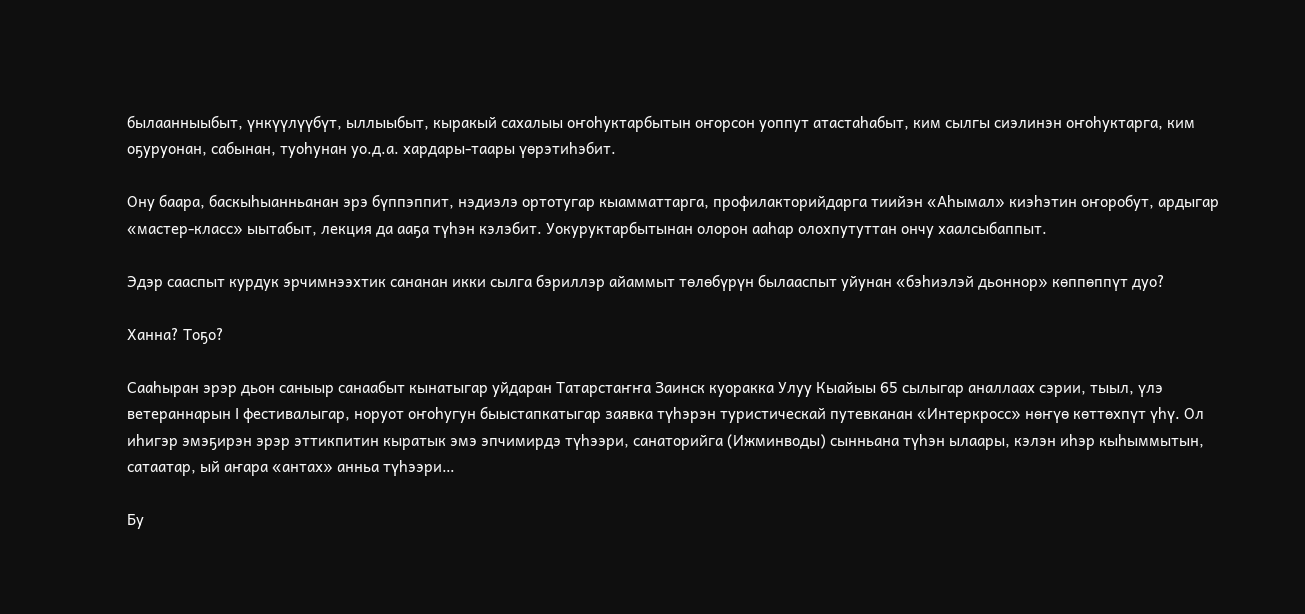былаанныыбыт, үнкүүлүүбүт, ыллыыбыт, кыракый сахалыы оҥоһуктарбытын оҥорсон уоппут атастаһабыт, ким сылгы сиэлинэн оҥоһуктарга, ким оҕуруонан, сабынан, туоһунан уо.д.а. хардары-таары үөрэтиһэбит.

Ону баара, баскыһыанньанан эрэ бүппэппит, нэдиэлэ ортотугар кыамматтарга, профилакторийдарга тиийэн «Аһымал» киэһэтин оҥоробут, ардыгар «мастер-класс» ыытабыт, лекция да ааҕа түһэн кэлэбит. Уокуруктарбытынан олорон ааһар олохпутуттан ончу хаалсыбаппыт.

Эдэр сааспыт курдук эрчимнээхтик сананан икки сылга бэриллэр айаммыт төлөбүрүн былааспыт уйунан «бэһиэлэй дьоннор» көппөппүт дуо?

Ханна? Тоҕо?

Сааһыран эрэр дьон саныыр санаабыт кынатыгар уйдаран Татарстаҥҥа Заинск куоракка Улуу Кыайыы 65 сылыгар аналлаах сэрии, тыыл, үлэ ветераннарын I фестивалыгар, норуот оҥоһугун быыстапкатыгар заявка түһэрэн туристическай путевканан «Интеркросс» нөҥүө көттөхпүт үһү. Ол иһигэр эмэҕирэн эрэр эттикпитин кыратык эмэ эпчимирдэ түһээри, санаторийга (Ижминводы) сынньана түһэн ылаары, кэлэн иһэр кыһыммытын, сатаатар, ый аҥара «антах» анньа түһээри…

Бу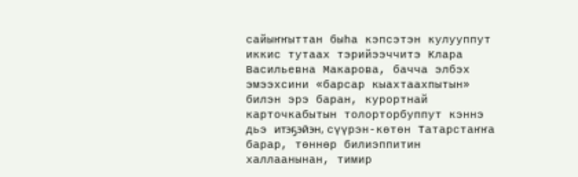сайыҥҥыттан быһа кэпсэтэн кулууппут иккис тутаах тэрийээччитэ Клара Васильевна Макарова, бачча элбэх эмээхсини «барсар кыахтаахпытын» билэн эрэ баран, курортнай карточкабытын толорторбуппут кэннэ дьэ итэҕэйэн, сүүрэн-көтөн Татарстаҥҥа барар, төннөр билиэппитин халлаанынан, тимир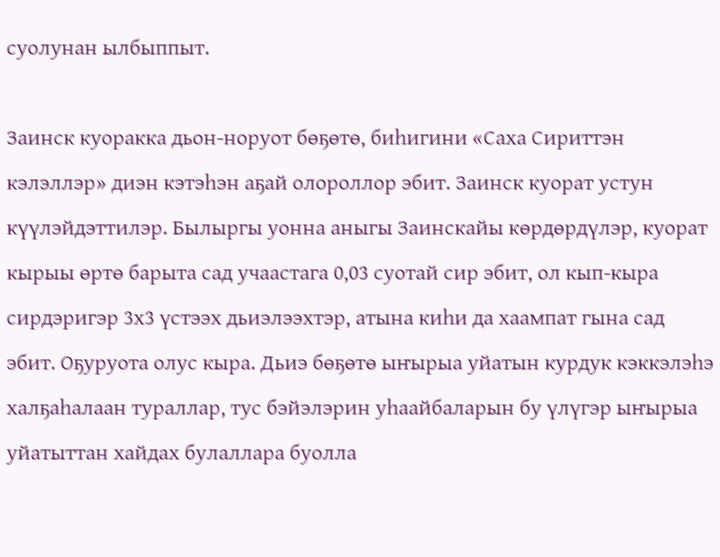суолунан ылбыппыт.

Заинск куоракка дьон-норуот бөҕөтө, биһигини «Саха Сириттэн кэлэллэр» диэн кэтэһэн аҕай олороллор эбит. Заинск куорат устун күүлэйдэттилэр. Былыргы уонна аныгы Заинскайы көрдөрдүлэр, куорат кырыы өртө барыта сад учаастага 0,03 суотай сир эбит, ол кып-кыра сирдэригэр 3х3 үстээх дьиэлээхтэр, атына киһи да хаампат гына сад эбит. Оҕуруота олус кыра. Дьиэ бөҕөтө ыҥырыа уйатын курдук кэккэлэһэ халҕаһалаан тураллар, тус бэйэлэрин уһаайбаларын бу үлүгэр ыҥырыа уйатыттан хайдах булаллара буолла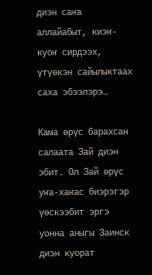диэн саҥа аллайабыт, киэҥ-куоҥ сирдээх, үтүөкэн сайылыктаах саха эбээлэрэ…

Кама өрүс барахсан салаата Зай диэн эбит. Ол Зай өрүс уҥа-хаҥас биэрэгэр үөскээбит эргэ уонна аныгы Заинск диэн куорат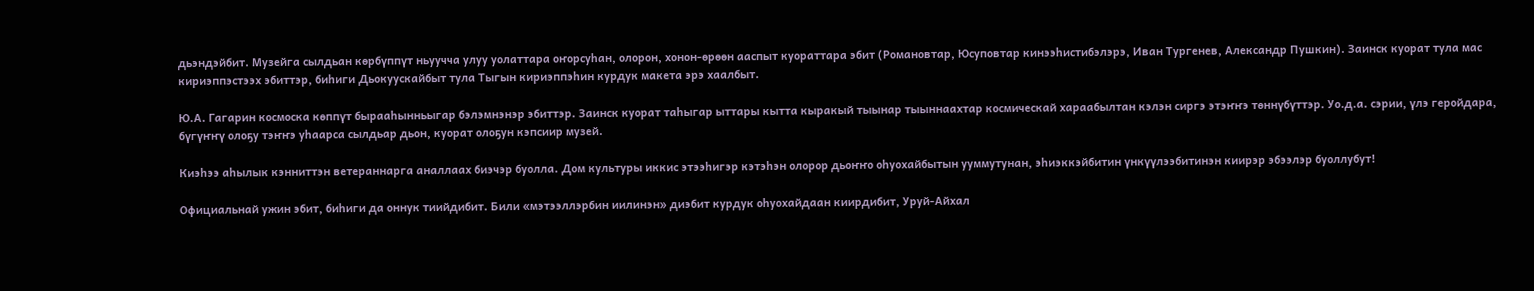дьэндэйбит. Музейга сылдьан көрбүппүт ньуучча улуу уолаттара оҥорсуһан, олорон, хонон-өрөөн ааспыт куораттара эбит (Романовтар, Юсуповтар кинээһистибэлэрэ, Иван Тургенев, Александр Пушкин). Заинск куорат тула мас кириэппэстээх эбиттэр, биһиги Дьокуускайбыт тула Тыгын кириэппэһин курдук макета эрэ хаалбыт.

Ю.А. Гагарин космоска көппүт бырааһынньыгар бэлэмнэнэр эбиттэр. Заинск куорат таһыгар ыттары кытта кыракый тыынар тыыннаахтар космическай хараабылтан кэлэн сиргэ этэҥҥэ төннүбүттэр. Уо.д.а. сэрии, үлэ геройдара, бүгүҥҥү олоҕу тэҥҥэ уһаарса сылдьар дьон, куорат олоҕун кэпсиир музей.

Киэһээ аһылык кэнниттэн ветераннарга аналлаах биэчэр буолла. Дом культуры иккис этээһигэр кэтэһэн олорор дьоҥҥо оһуохайбытын ууммутунан, эһиэккэйбитин үнкүүлээбитинэн киирэр эбээлэр буоллубут!

Официальнай ужин эбит, биһиги да оннук тиийдибит. Били «мэтээллэрбин иилинэн» диэбит курдук оһуохайдаан киирдибит, Уруй-Айхал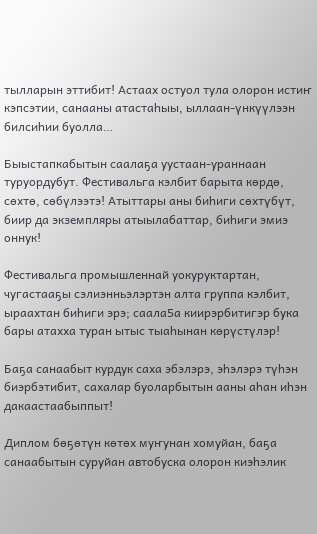тылларын эттибит! Астаах остуол тула олорон истиҥ кэпсэтии, санааны атастаһыы, ыллаан-үнкүүлээн билсиһии буолла…

Быыстапкабытын саалаҕа уустаан-ураннаан туруордубут. Фестивальга кэлбит барыта көрдө, сөхтө, сөбүлээтэ! Атыттары аны биһиги сөхтүбүт, биир да экземпляры атыылабаттар, биһиги эмиэ оннук!

Фестивальга промышленнай уокуруктартан, чугастааҕы сэлиэнньэлэртэн алта группа кэлбит, ыраахтан биһиги эрэ; саала5а киирэрбитигэр бука бары атахха туран ытыс тыаһынан көрүстүлэр!

Баҕа санаабыт курдук саха эбэлэрэ, эһэлэрэ түһэн биэрбэтибит, сахалар буоларбытын ааны аһан иһэн дакаастаабыппыт!

Диплом бөҕөтүн көтөх муҥунан хомуйан, баҕа санаабытын суруйан автобуска олорон киэһэлик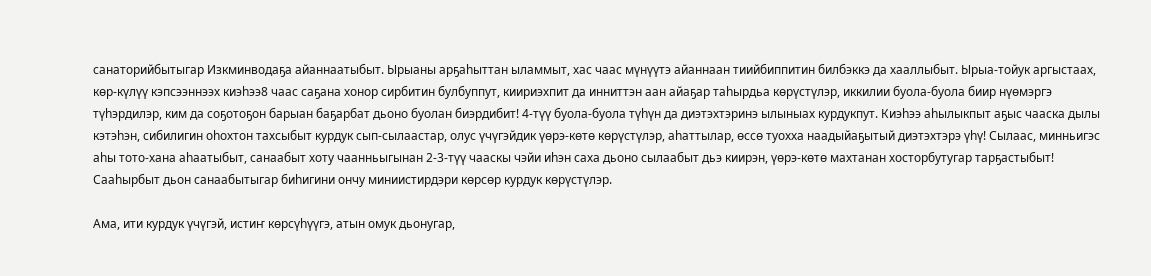санаторийбытыгар Изкминводаҕа айаннаатыбыт. Ырыаны арҕаһыттан ыламмыт, хас чаас мүнүүтэ айаннаан тиийбиппитин билбэккэ да хааллыбыт. Ырыа-тойук аргыстаах, көр-күлүү кэпсээннээх киэһээ8 чаас саҕана хонор сирбитин булбуппут, киириэхпит да инниттэн аан айаҕар таһырдьа көрүстүлэр, иккилии буола-буола биир нүөмэргэ түһэрдилэр, ким да соҕотоҕон барыан баҕарбат дьоно буолан биэрдибит! 4-түү буола-буола түһүн да диэтэхтэринэ ылыныах курдукпут. Киэһээ аһылыкпыт аҕыс чааска дылы кэтэһэн, сибилигин оһохтон тахсыбыт курдук сып-сылаастар, олус үчүгэйдик үөрэ-көтө көрүстүлэр, аһаттылар, өссө туохха наадыйаҕытый диэтэхтэрэ үһү! Сылаас, минньигэс аһы тото-хана аһаатыбыт, санаабыт хоту чаанньыгынан 2-3-түү чааскы чэйи иһэн саха дьоно сылаабыт дьэ киирэн, үөрэ-көтө махтанан хосторбутугар тарҕастыбыт! Сааһырбыт дьон санаабытыгар биһигини ончу миниистирдэри көрсөр курдук көрүстүлэр.

Ама, ити курдук үчүгэй, истиҥ көрсүһүүгэ, атын омук дьонугар,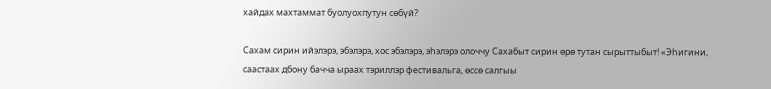хайдах махтаммат буолуохпутун сөбүй?

Сахам сирин ийэлэрэ, эбэлэрэ, хос эбэлэрэ, эһэлэрэ олоччу Сахабыт сирин өрө тутан сырыттыбыт! «Эһигини, саастаах дбону бачча ыраах тэриллэр фестивальга, өссө салгыы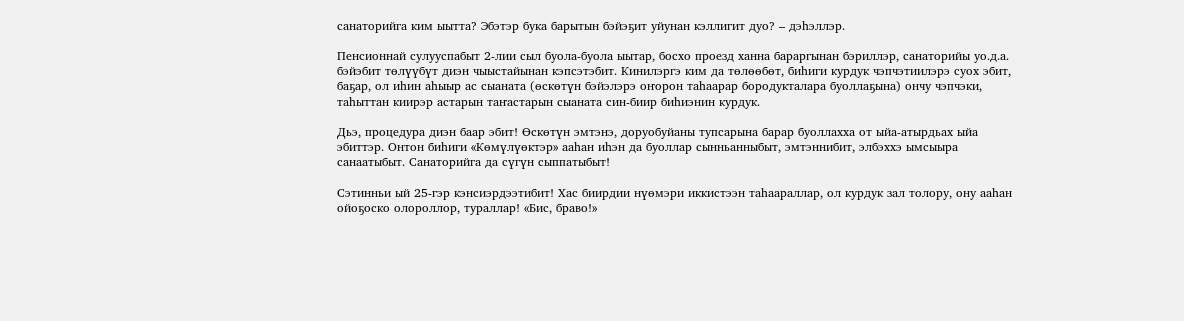санаторийга ким ыытта? Эбэтэр бука барытын бэйэҕит уйунан кэллигит дуо? – дэһэллэр.

Пенсионнай сулууспабыт 2-лии сыл буола-буола ыытар, босхо проезд ханна бараргынан бэриллэр, санаторийы уо.д.а. бэйэбит төлүүбүт диэн чыыстайынан кэпсэтэбит. Кинилэргэ ким да төлөөбөт, биһиги курдук чэпчэтиилэрэ суох эбит, баҕар, ол иһин аһыыр ас сыаната (өскөтүн бэйэлэрэ оҥорон таһаарар бородукталара буоллаҕына) ончу чэпчэки, таһыттан киирэр астарын таҥастарын сыаната син-биир биһиэнин курдук.

Дьэ, процедура диэн баар эбит! Өскөтүн эмтэнэ, доруобуйаны тупсарына барар буоллахха от ыйа-атырдьах ыйа эбиттэр. Онтон биһиги «Көмүлүөктэр» ааһан иһэн да буоллар сынньанныбыт, эмтэннибит, элбэххэ ымсыыра санаатыбыт. Санаторийга да сүгүн сыппатыбыт!

Сэтинньи ый 25-гэр кэнсиэрдээтибит! Хас биирдии нүөмэри иккистээн таһаараллар, ол курдук зал толору, ону ааһан ойоҕоско олороллор, тураллар! «Бис, браво!»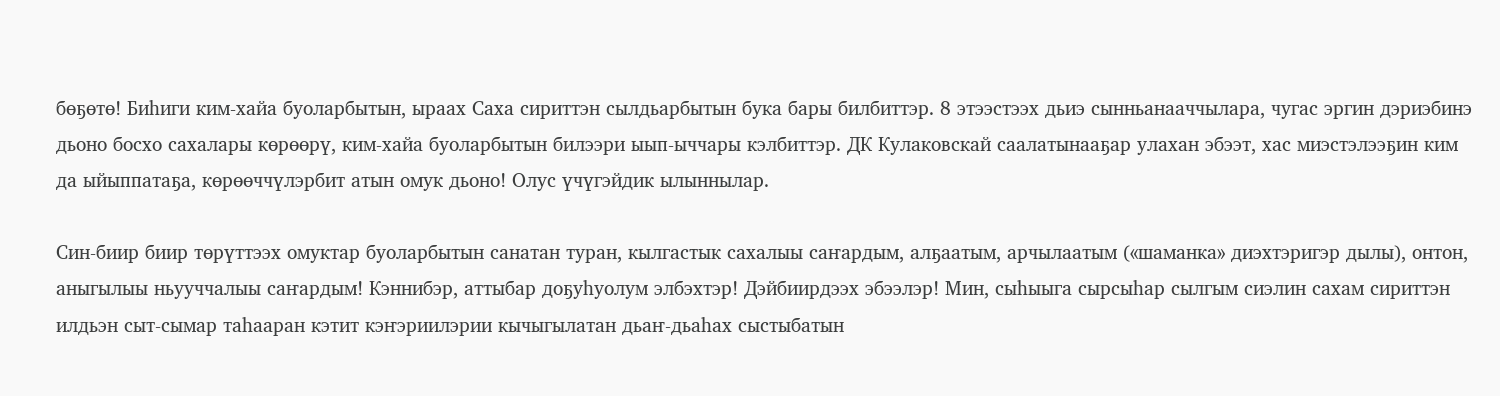бөҕөтө! Биһиги ким-хайа буоларбытын, ыраах Саха сириттэн сылдьарбытын бука бары билбиттэр. 8 этээстээх дьиэ сынньанааччылара, чугас эргин дэриэбинэ дьоно босхо сахалары көрөөрү, ким-хайа буоларбытын билээри ыып-ыччары кэлбиттэр. ДК Кулаковскай саалатынааҕар улахан эбээт, хас миэстэлээҕин ким да ыйыппатаҕа, көрөөччүлэрбит атын омук дьоно! Олус үчүгэйдик ылыннылар.

Син-биир биир төрүттээх омуктар буоларбытын санатан туран, кылгастык сахалыы саҥардым, алҕаатым, арчылаатым («шаманка» диэхтэригэр дылы), онтон, аныгылыы ньууччалыы саҥардым! Кэннибэр, аттыбар доҕуһуолум элбэхтэр! Дэйбиирдээх эбээлэр! Мин, сыһыыга сырсыһар сылгым сиэлин сахам сириттэн илдьэн сыт-сымар таһааран кэтит кэҥэриилэрии кычыгылатан дьаҥ-дьаһах сыстыбатын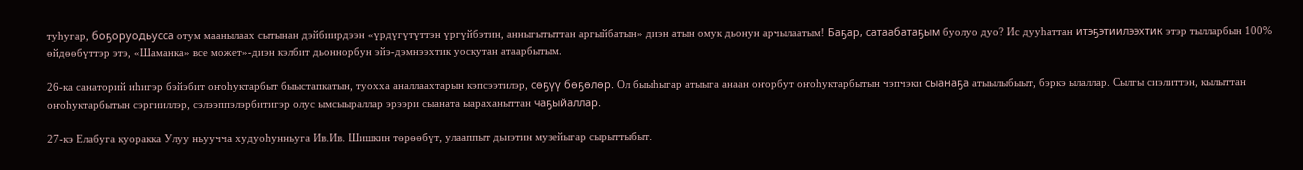туһугар, боҕоруодьусса отум маанылаах сытынан дэйбиирдээн «үрдүгүтүттэн үргүйбэтин, анныгытыттан аргыйбатын» диэн атын омук дьонун арчылаатым! Баҕар, сатаабатаҕым буолуо дуо? Ис дууһаттан итэҕэтиилээхтик этэр тылларбын 100% өйдөөбүттэр этэ, «Шаманка» все может»-диэн кэлбит дьоннорбун эйэ-дэмнээхтик уоскутан атаарбытым.

26-ка санаторий иһигэр бэйэбит оҥоһуктарбыт быыстапкатын, туохха аналлаахтарын кэпсээтилэр, сөҕүү бөҕөлөр. Ол быыһыгар атыыга анаан оҥорбут оҥоһуктарбытын чэпчэки сыанаҕа атыылыбыыт, бэркэ ылаллар. Сылгы сиэлиттэн, кылыттан оҥоһуктарбытын сэргииллэр, сэлээппэлэрбитигэр олус ымсыыраллар эрээри сыаната ыараханыттан чаҕыйаллар.

27-кэ Елабуга куоракка Улуу ньуучча худуоһунньуга Ив.Ив. Шишкин төрөөбүт, улааппыт дьиэтин музейыгар сырыттыбыт.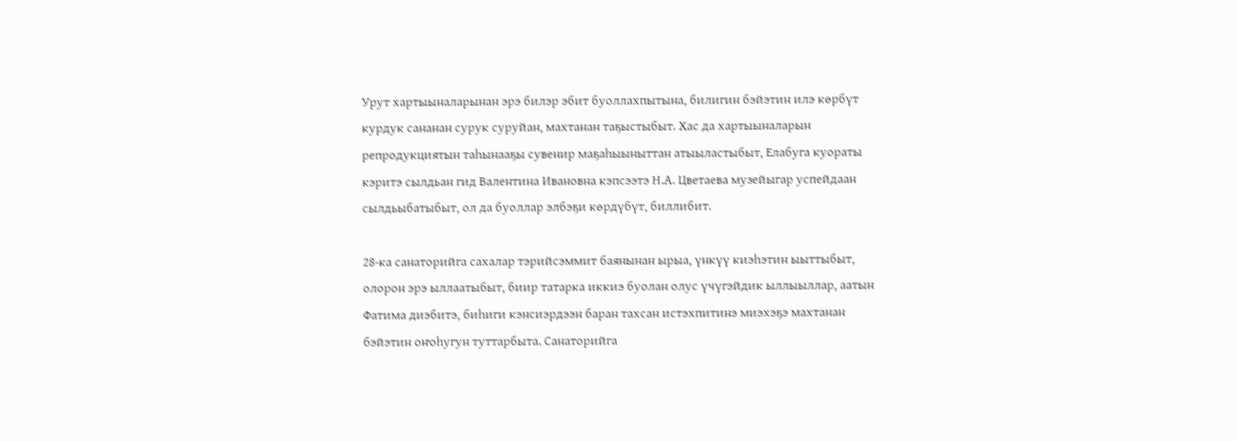Урут хартыыналарынан эрэ билэр эбит буоллахпытына, билигин бэйэтин илэ көрбүт курдук сананан сурук суруйан, махтанан таҕыстыбыт. Хас да хартыыналарын репродукциятын таһынааҕы сувенир маҕаһыыныттан атыыластыбыт, Елабуга куораты кэритэ сылдьан гид Валентина Ивановна кэпсээтэ Н.А. Цветаева музейыгар успейдаан сылдьыбатыбыт, ол да буоллар элбэҕи көрдүбүт, биллибит.

28-ка санаторийга сахалар тэрийсэммит баянынан ырыа, үнкүү киэһэтин ыыттыбыт, олорон эрэ ыллаатыбыт, биир татарка иккиэ буолан олус үчүгэйдик ыллыыллар, аатын Фатима диэбитэ, биһиги кэнсиэрдээн баран тахсан истэхпитинэ миэхэҕэ махтанан бэйэтин оҥоһугун туттарбыта. Санаторийга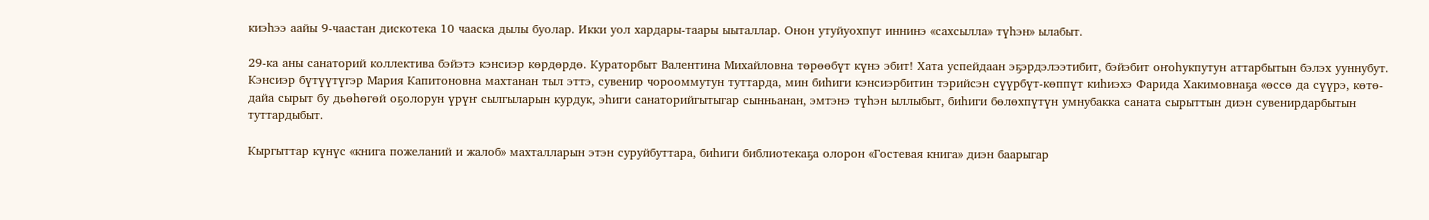киэһээ аайы 9-чаастан дискотека 10 чааска дылы буолар. Икки уол хардары-таары ыыталлар. Онон утуйуохпут иннинэ «сахсылла» түһэн» ылабыт.

29-ка аны санаторий коллектива бэйэтэ кэнсиэр көрдөрдө. Кураторбыт Валентина Михайловна төрөөбүт күнэ эбит! Хата успейдаан эҕэрдэлээтибит, бэйэбит оҥоһукпутун аттарбытын бэлэх ууннубут. Кэнсиэр бүтүүтүгэр Мария Капитоновна махтанан тыл эттэ, сувенир чорооммутун туттарда, мин биһиги кэнсиэрбитин тэрийсэн сүүрбүт-көппүт киһиэхэ Фарида Хакимовнаҕа «өссө да сүүрэ, көтө-дайа сырыт бу дьөһөгөй оҕолорун үрүҥ сылгыларын курдук, эһиги санаторийгытыгар сынньанан, эмтэнэ түһэн ыллыбыт, биһиги бөлөхпүтүн умнубакка саната сырыттын диэн сувенирдарбытын туттардыбыт.

Кыргыттар күнүс «книга пожеланий и жалоб» махталларын этэн суруйбуттара, биһиги библиотекаҕа олорон «Гостевая книга» диэн баарыгар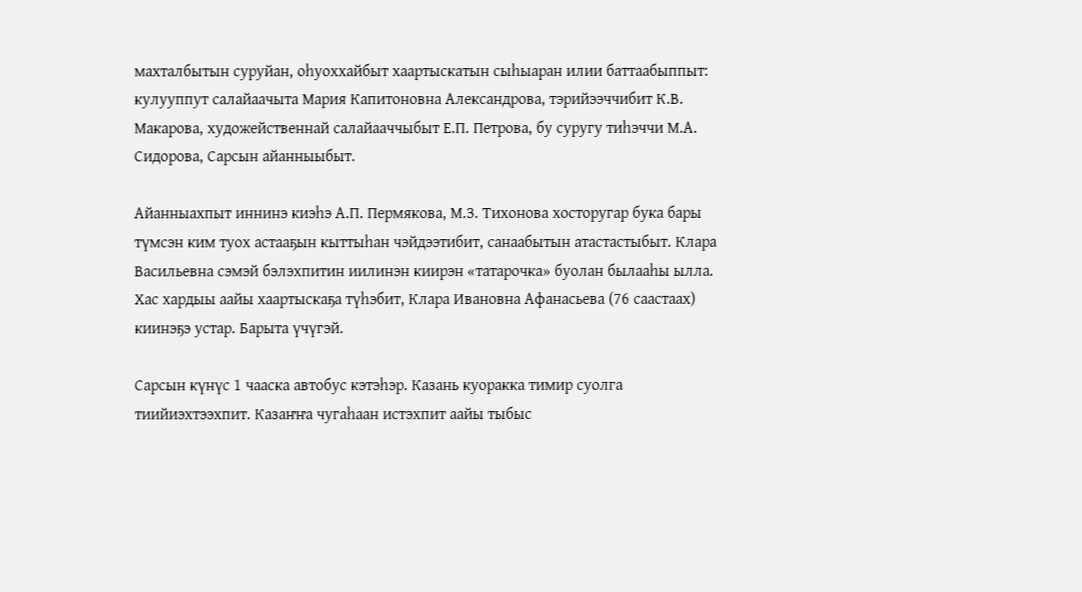махталбытын суруйан, оһуоххайбыт хаартыскатын сыһыаран илии баттаабыппыт: кулууппут салайаачыта Мария Капитоновна Александрова, тэрийээччибит К.В. Макарова, художейственнай салайааччыбыт Е.П. Петрова, бу суругу тиһэччи М.А. Сидорова, Сарсын айанныыбыт.

Айанныахпыт иннинэ киэһэ А.П. Пермякова, М.З. Тихонова хосторугар бука бары түмсэн ким туох астааҕын кыттыһан чэйдээтибит, санаабытын атастастыбыт. Клара Васильевна сэмэй бэлэхпитин иилинэн киирэн «татарочка» буолан былааһы ылла. Хас хардыы аайы хаартыскаҕа түһэбит, Клара Ивановна Афанасьева (76 саастаах) киинэҕэ устар. Барыта үчүгэй.

Сарсын күнүс 1 чааска автобус кэтэһэр. Казань куоракка тимир суолга тиийиэхтээхпит. Казаҥҥа чугаһаан истэхпит аайы тыбыс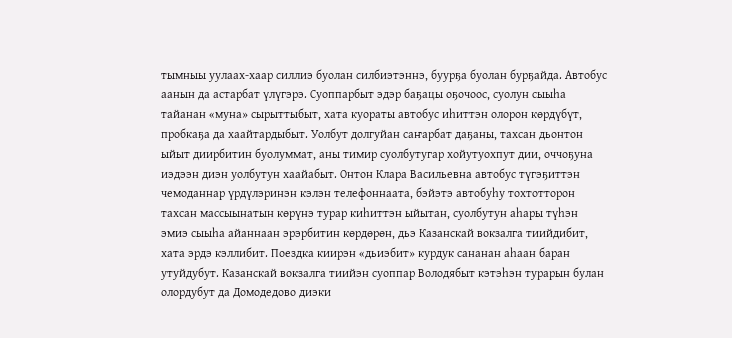тымныы уулаах-хаар силлиэ буолан силбиэтэннэ, буурҕа буолан бурҕайда. Автобус аанын да астарбат үлүгэрэ. Суоппарбыт эдэр баҕацы оҕочоос, суолун сыыһа тайанан «муна» сырыттыбыт, хата куораты автобус иһиттэн олорон көрдүбүт, пробкаҕа да хаайтардыбыт. Уолбут долгуйан саҥарбат даҕаны, тахсан дьонтон ыйыт диирбитин буолуммат, аны тимир суолбутугар хойутуохпут дии, оччоҕуна иэдээн диэн уолбутун хаайабыт. Онтон Клара Васильевна автобус түгэҕиттэн чемоданнар үрдүлэринэн кэлэн телефоннаата, бэйэтэ автобуһу тохтотторон тахсан массыынатын көрүнэ турар киһиттэн ыйытан, суолбутун аһары түһэн эмиэ сыыһа айаннаан эрэрбитин көрдөрөн, дьэ Казанскай вокзалга тиийдибит, хата эрдэ кэллибит. Поездка киирэн «дьиэбит» курдук сананан аһаан баран утуйдубут. Казанскай вокзалга тиийэн суоппар Володябыт кэтэһэн турарын булан олордубут да Домодедово диэки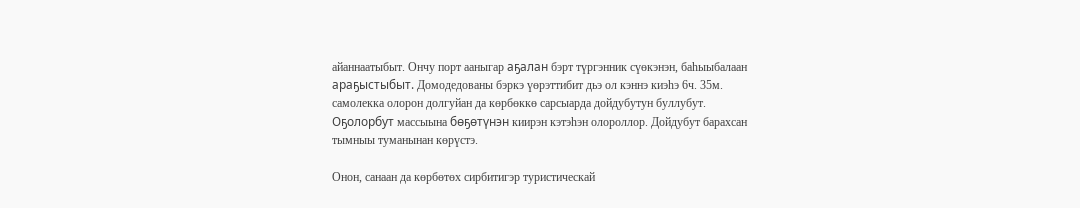айаннаатыбыт. Ончу порт ааныгар аҕалан бэрт түргэнник сүөкэнэн, баһыыбалаан араҕыстыбыт. Домодедованы бэркэ үөрэттибит дьэ ол кэннэ киэһэ 6ч. 35м. самолекка олорон долгуйан да көрбөккө сарсыарда дойдубутун буллубут. Оҕолорбут массыына бөҕөтүнэн киирэн кэтэһэн олороллор. Дойдубут барахсан тымныы туманынан көрүстэ.

Онон, санаан да көрбөтөх сирбитигэр туристическай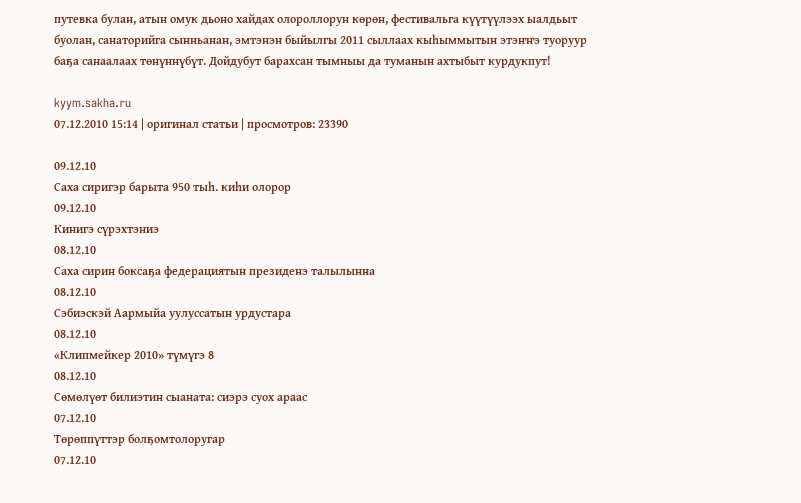путевка булан, атын омук дьоно хайдах олороллорун көрөн, фестивальга күүтүүлээх ыалдьыт буолан, санаторийга сынньанан, эмтэнэн быйылгы 2011 сыллаах кыһыммытын этэҥҥэ туоруур баҕа санаалаах төнүннүбүт. Дойдубут барахсан тымныы да туманын ахтыбыт курдукпут!

kyym.sakha.ru
07.12.2010 15:14 | оригинал статьи | просмотров: 23390

09.12.10
Саха сиригэр барыта 950 тыһ. киһи олорор
09.12.10
Кинигэ сүрэхтэниэ
08.12.10
Саха сирин боксаҕа федерациятын президенэ талылынна
08.12.10
Сэбиэскэй Аармыйа уулуссатын урдустара
08.12.10
«Клипмейкер 2010» түмүгэ 8
08.12.10
Сөмөлүөт билиэтин сыаната: сиэрэ суох араас
07.12.10
Төрөппүттэр болҕомтолоругар
07.12.10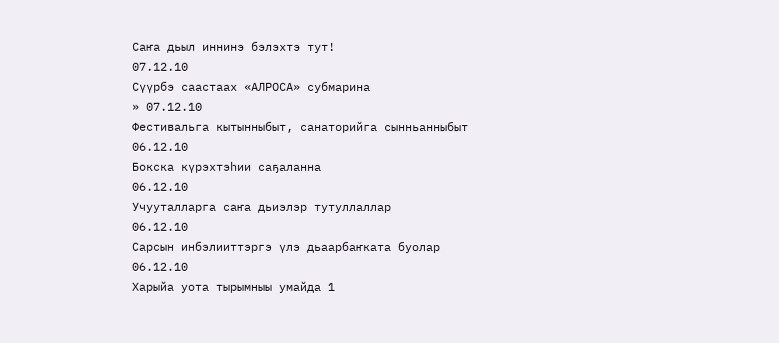Саҥа дьыл иннинэ бэлэхтэ тут!
07.12.10
Сүүрбэ саастаах «АЛРОСА» субмарина
» 07.12.10
Фестивальга кытынныбыт, санаторийга сынньанныбыт
06.12.10
Бокска күрэхтэһии саҕаланна
06.12.10
Учууталларга саҥа дьиэлэр тутуллаллар
06.12.10
Сарсын инбэлииттэргэ үлэ дьаарбаҥката буолар
06.12.10
Харыйа уота тырымныы умайда 1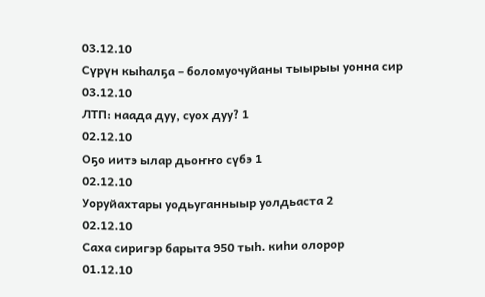03.12.10
Сүрүн кыһалҕа – боломуочуйаны тыырыы уонна сир
03.12.10
ЛТП: наада дуу, суох дуу? 1
02.12.10
Оҕо иитэ ылар дьоҥҥо сүбэ 1
02.12.10
Уоруйахтары уодьуганныыр уолдьаста 2
02.12.10
Саха сиригэр барыта 950 тыһ. киһи олорор
01.12.10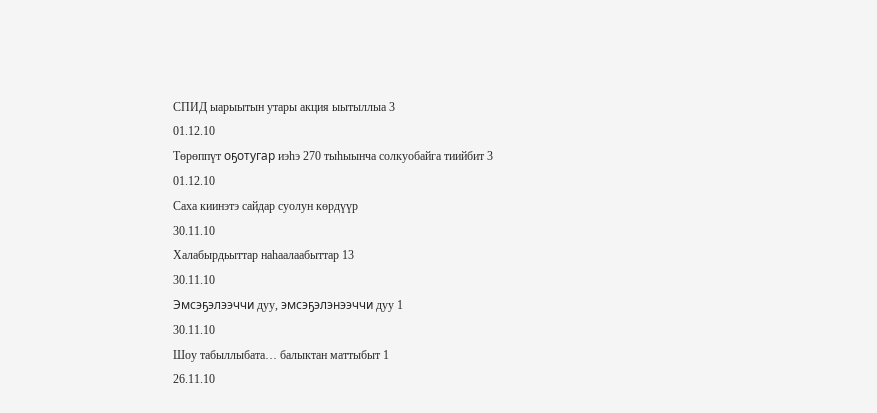СПИД ыарыытын утары акция ыытыллыа 3
01.12.10
Төрөппүт оҕотугар иэһэ 270 тыһыынча солкуобайга тиийбит 3
01.12.10
Саха киинэтэ сайдар суолун көрдүүр
30.11.10
Халабырдьыттар наһаалаабыттар 13
30.11.10
Эмсэҕэлээччи дуу, эмсэҕэлэнээччи дуу 1
30.11.10
Шоу табыллыбата… балыктан маттыбыт 1
26.11.10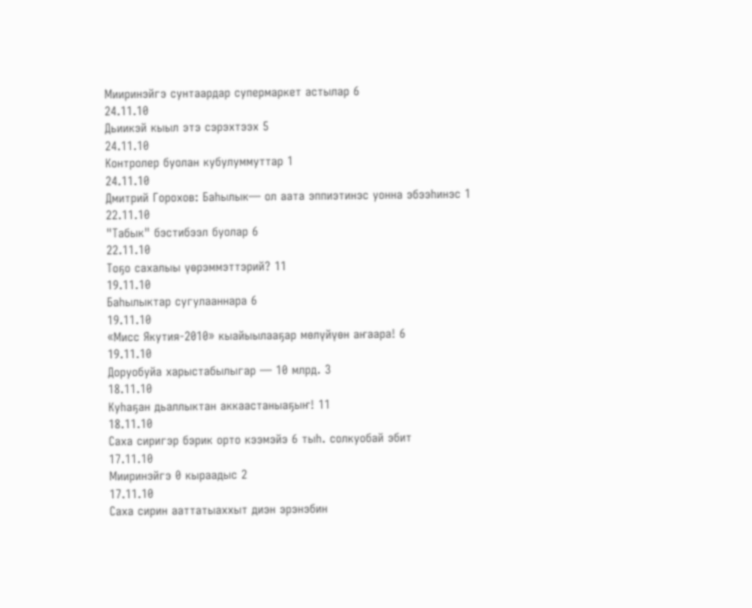Мииринэйгэ сунтаардар супермаркет астылар 6
24.11.10
Дьиикэй кыыл этэ сэрэхтээх 5
24.11.10
Контролер буолан кубулуммуттар 1
24.11.10
Дмитрий Горохов: Баһылык— ол аата эппиэтинэс уонна эбээһинэс 1
22.11.10
"Табык" бэстибээл буолар 6
22.11.10
Тоҕо сахалыы үөрэммэттэрий? 11
19.11.10
Баһылыктар сугулааннара 6
19.11.10
«Мисс Якутия-2010» кыайыылааҕар мөлүйүөн аҥаара! 6
19.11.10
Доруобуйа харыстабылыгар — 10 млрд. 3
18.11.10
Куһаҕан дьаллыктан аккаастаныаҕыҥ! 11
18.11.10
Саха сиригэр бэрик орто кээмэйэ 6 тыһ. солкуобай эбит
17.11.10
Мииринэйгэ 0 кыраадыс 2
17.11.10
Саха сирин ааттатыаххыт диэн эрэнэбин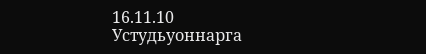16.11.10
Устудьуоннарга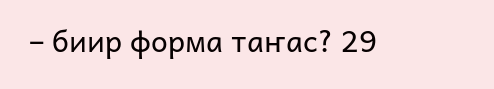– биир форма таҥас? 29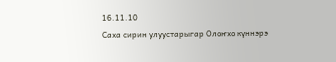16.11.10
Саха сирин улуустарыгар Олоҥхо күннэрэ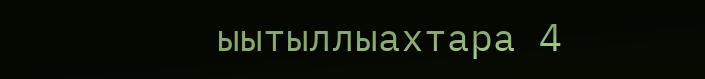ыытыллыахтара 4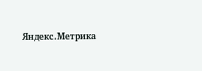Яндекс.Метрика